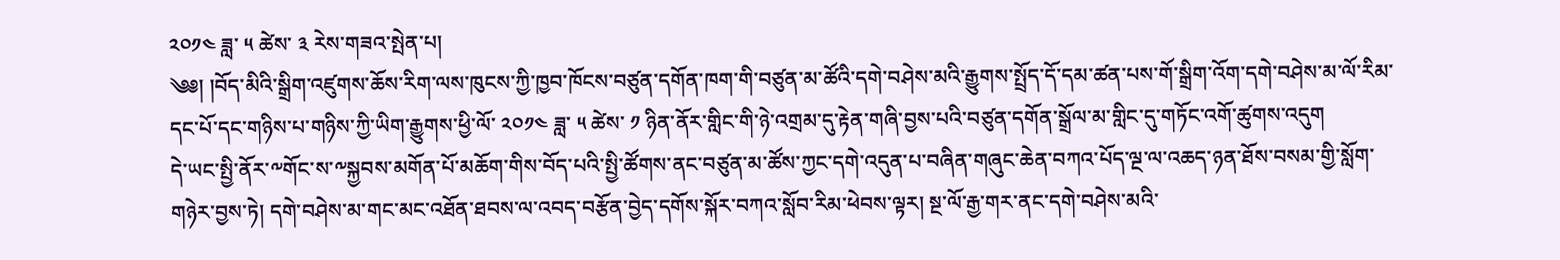༢༠༡༤ ཟླ་ ༥ ཚེས་ ༣ རེས་གཟའ་སྤེན་པ།
༄༅། །བོད་མིའི་སྒྲིག་འཛུགས་ཆོས་རིག་ལས་ཁུངས་ཀྱི་ཁྱབ་ཁོངས་བཙུན་དགོན་ཁག་གི་བཙུན་མ་ཚོའི་དགེ་བཤེས་མའི་རྒྱུགས་སྤྲོད་དོ་དམ་ཚན་པས་གོ་སྒྲིག་འོག་དགེ་བཤེས་མ་ལོ་རིམ་དང་པོ་དང་གཉིས་པ་གཉིས་ཀྱི་ཡིག་རྒྱུགས་ཕྱི་ལོ་ ༢༠༡༤ ཟླ་ ༥ ཚེས་ ༡ ཉིན་ནོར་གླིང་གི་ཉེ་འགྲམ་དུ་རྟེན་གཞི་བྱས་པའི་བཙུན་དགོན་སྒྲོལ་མ་གླིང་དུ་གཏོང་འགོ་ཚུགས་འདུག
དེ་ཡང་སྤྱི་ནོར་༸གོང་ས་༸སྐྱབས་མགོན་པོ་མཆོག་གིས་བོད་པའི་སྤྱི་ཚོགས་ནང་བཙུན་མ་ཚོས་ཀྱང་དགེ་འདུན་པ་བཞིན་གཞུང་ཆེན་བཀའ་པོད་ལྔ་ལ་འཆད་ཉན་ཐོས་བསམ་གྱི་སློག་གཉེར་བྱས་ཏེ། དགེ་བཤེས་མ་གང་མང་འཐོན་ཐབས་ལ་འབད་བརྩོན་བྱེད་དགོས་སྐོར་བཀའ་སློབ་རིམ་ཕེབས་ལྟར། སྔ་ལོ་རྒྱ་གར་ནང་དགེ་བཤེས་མའི་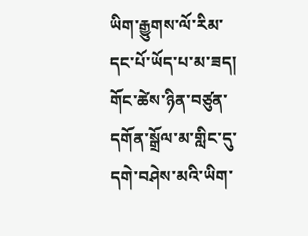ཡིག་རྒྱུགས་ལོ་རིམ་དང་པོ་ཡོད་པ་མ་ཟད། གོང་ཚེས་ཉིན་བཙུན་དགོན་སྒྲོལ་མ་གླིང་དུ་དགེ་བཤེས་མའི་ཡིག་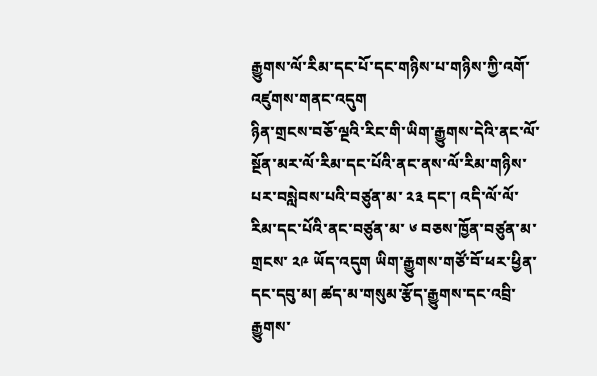རྒྱུགས་ལོ་རིམ་དང་པོ་དང་གཉིས་པ་གཉིས་ཀྱི་འགོ་འཛུགས་གནང་འདུག
ཉིན་གྲངས་བཅོ་ལྔའི་རིང་གི་ཡིག་རྒྱུགས་དེའི་ནང་ལོ་སྔོན་མར་ལོ་རིམ་དང་པོའི་ནང་ནས་ལོ་རིམ་གཉིས་པར་བསླེབས་པའི་བཙུན་མ་ ༢༣ དང་། འདི་ལོ་ལོ་རིམ་དང་པོའི་ནང་བཙུན་མ་ ༦ བཅས་ཁྱོན་བཙུན་མ་གྲངས་ ༢༩ ཡོད་འདུག ཡིག་རྒྱུགས་གཙོ་བོ་ཕར་ཕྱིན་དང་དབུ་མ། ཚད་མ་གསུམ་རྩོད་རྒྱུགས་དང་འབྲི་རྒྱུགས་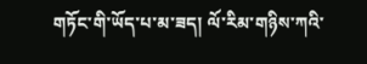གཏོང་གི་ཡོད་པ་མ་ཟད། ལོ་རིམ་གཉིས་ཀའི་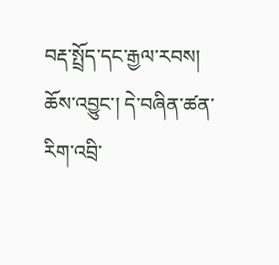བརྡ་སྤྲོད་དང་རྒྱལ་རབས། ཆོས་འབྱུང་། དེ་བཞིན་ཚན་རིག་འབྲི་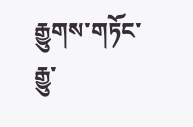རྒྱུགས་གཏོང་རྒྱུ་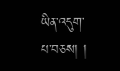ཡིན་འདུག་པ་བཅས། །